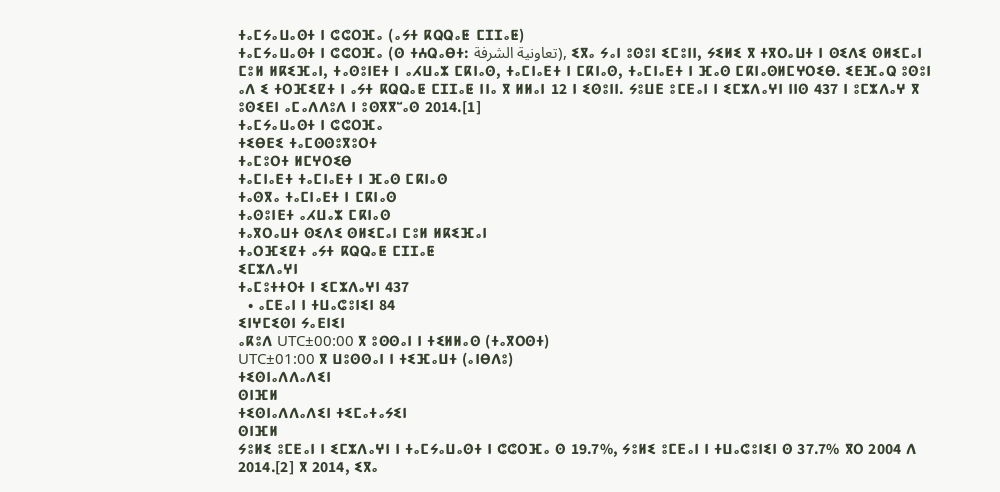ⵜⴰⵎⵢⴰⵡⴰⵙⵜ ⵏ ⵛⵛⵔⴼⴰ (ⴰⵢⵜ ⴽⵕⵕⴰⵟ ⵎⵊⵊⴰⵟ)
ⵜⴰⵎⵢⴰⵡⴰⵙⵜ ⵏ ⵛⵛⵔⴼⴰ (ⵙ ⵜⵄⵕⴰⴱⵜ: تعاونية الشرفة), ⵉⴳⴰ ⵢⴰⵏ ⵓⵙⵓⵏ ⵉⵎⵓⵏⵏ, ⵢⵉⵍⵉ ⴳ ⵜⴳⵔⴰⵡⵜ ⵏ ⵙⵉⴷⵉ ⵙⵍⵉⵎⴰⵏ ⵎⵓⵍ ⵍⴽⵉⴼⴰⵏ, ⵜⴰⵙⵓⵏⴹⵜ ⵏ ⴰⵃⵡⴰⵣ ⵎⴽⵏⴰⵙ, ⵜⴰⵎⵏⴰⴹⵜ ⵏ ⵎⴽⵏⴰⵙ, ⵜⴰⵎⵏⴰⴹⵜ ⵏ ⴼⴰⵙ ⵎⴽⵏⴰⵙⵍⵎⵖⵔⵉⴱ. ⵉⴹⴼⴰⵕ ⵓⵙⵓⵏ ⴰⴷ ⵉ ⵜⵔⴼⵉⵇⵜ ⵏ ⴰⵢⵜ ⴽⵕⵕⴰⵟ ⵎⵊⵊⴰⵟ ⵏⵏⴰ ⴳ ⵍⵍⴰⵏ 12 ⵏ ⵉⵙⵓⵏⵏ. ⵢⵓⵡⴹ ⵓⵎⴹⴰⵏ ⵏ ⵉⵎⵣⴷⴰⵖⵏ ⵏⵏⵙ 437 ⵏ ⵓⵎⵣⴷⴰⵖ ⴳ ⵓⵙⵉⴹⵏ ⴰⵎⴰⴷⴷⵓⴷ ⵏ ⵓⵙⴳⴳⵯⴰⵙ 2014.[1]
ⵜⴰⵎⵢⴰⵡⴰⵙⵜ ⵏ ⵛⵛⵔⴼⴰ
ⵜⵉⴱⴹⵉ ⵜⴰⵎⵙⵙⵓⴳⵓⵔⵜ
ⵜⴰⵎⵓⵔⵜ ⵍⵎⵖⵔⵉⴱ
ⵜⴰⵎⵏⴰⴹⵜ ⵜⴰⵎⵏⴰⴹⵜ ⵏ ⴼⴰⵙ ⵎⴽⵏⴰⵙ
ⵜⴰⵙⴳⴰ ⵜⴰⵎⵏⴰⴹⵜ ⵏ ⵎⴽⵏⴰⵙ
ⵜⴰⵙⵓⵏⴹⵜ ⴰⵃⵡⴰⵣ ⵎⴽⵏⴰⵙ
ⵜⴰⴳⵔⴰⵡⵜ ⵙⵉⴷⵉ ⵙⵍⵉⵎⴰⵏ ⵎⵓⵍ ⵍⴽⵉⴼⴰⵏ
ⵜⴰⵔⴼⵉⵇⵜ ⴰⵢⵜ ⴽⵕⵕⴰⵟ ⵎⵊⵊⴰⵟ
ⵉⵎⵣⴷⴰⵖⵏ
ⵜⴰⵎⵓⵜⵜⵔⵜ ⵏ ⵉⵎⵣⴷⴰⵖⵏ 437
  • ⴰⵎⴹⴰⵏ ⵏ ⵜⵡⴰⵛⵓⵏⵉⵏ 84
ⵉⵏⵖⵎⵉⵙⵏ ⵢⴰⴹⵏⵉⵏ
ⴰⴽⵓⴷ UTC±00:00 ⴳ ⵓⵙⵙⴰⵏ ⵏ ⵜⵉⵍⵍⴰⵙ (ⵜⴰⴳⵔⵙⵜ)
UTC±01:00 ⴳ ⵡⵓⵙⵙⴰⵏ ⵏ ⵜⵉⴼⴰⵡⵜ (ⴰⵏⴱⴷⵓ)
ⵜⵉⵙⵏⴰⴷⴷⴰⴷⵉⵏ
ⵙⵏⴼⵍ
ⵜⵉⵙⵏⴰⴷⴷⴰⴷⵉⵏ ⵜⵉⵎⴰⵜⴰⵢⵉⵏ
ⵙⵏⴼⵍ
ⵢⵓⵍⵉ ⵓⵎⴹⴰⵏ ⵏ ⵉⵎⵣⴷⴰⵖⵏ ⵏ ⵜⴰⵎⵢⴰⵡⴰⵙⵜ ⵏ ⵛⵛⵔⴼⴰ ⵙ 19.7%, ⵢⵓⵍⵉ ⵓⵎⴹⴰⵏ ⵏ ⵜⵡⴰⵛⵓⵏⵉⵏ ⵙ 37.7% ⴳⵔ 2004 ⴷ 2014.[2] ⴳ 2014, ⵉⴳⴰ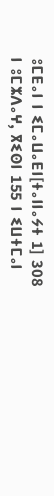ⵓⵎⴹⴰⵏ ⵏ ⵉⵎⴰⵡⴰⴹⵏ[ⵜⴰⵏⵏⴰⵢⵜ 1] 308 ⵏ ⵓⵎⵣⴷⴰⵖ, ⴳⵉⵙⵏ 155 ⵏ ⵉⵡⵜⵎⴰⵏ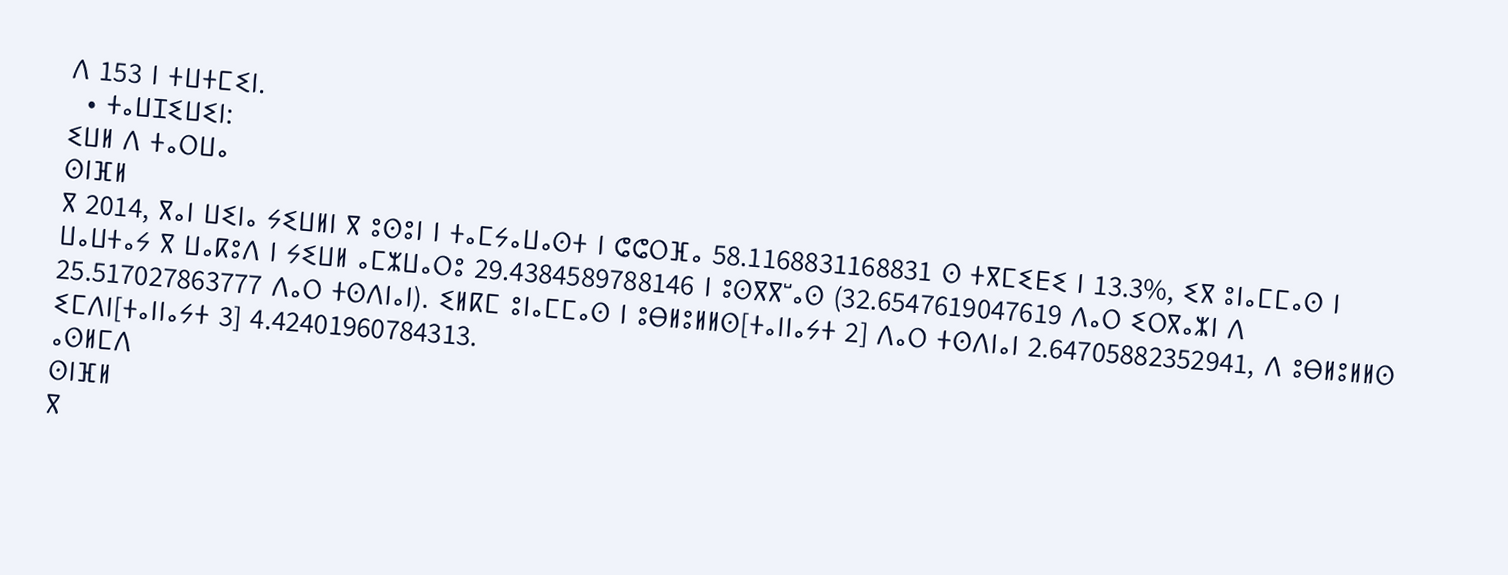ⴷ 153 ⵏ ⵜⵡⵜⵎⵉⵏ.
  • ⵜⴰⵡⵊⵉⵡⵉⵏ:
ⵉⵡⵍ ⴷ ⵜⴰⵔⵡⴰ
ⵙⵏⴼⵍ
ⴳ 2014, ⴳⴰⵏ ⵡⵉⵏⴰ ⵢⵉⵡⵍⵏ ⴳ ⵓⵙⵓⵏ ⵏ ⵜⴰⵎⵢⴰⵡⴰⵙⵜ ⵏ ⵛⵛⵔⴼⴰ 58.1168831168831 ⵙ ⵜⴳⵎⵉⴹⵉ ⵏ 13.3%, ⵉⴳ ⵓⵏⴰⵎⵎⴰⵙ ⵏ ⵡⴰⵡⵜⴰⵢ ⴳ ⵡⴰⴽⵓⴷ ⵏ ⵢⵉⵡⵍ ⴰⵎⵣⵡⴰⵔⵓ 29.4384589788146 ⵏ ⵓⵙⴳⴳⵯⴰⵙ (32.6547619047619 ⴷⴰⵔ ⵉⵔⴳⴰⵣⵏ ⴷ 25.517027863777 ⴷⴰⵔ ⵜⵙⴷⵏⴰⵏ). ⵉⵍⴽⵎ ⵓⵏⴰⵎⵎⴰⵙ ⵏ ⵓⴱⵍⵓⵍⵍⵙ[ⵜⴰⵏⵏⴰⵢⵜ 2] ⴷⴰⵔ ⵜⵙⴷⵏⴰⵏ 2.64705882352941, ⴷ ⵓⴱⵍⵓⵍⵍⵙ ⵉⵎⴷⵏ[ⵜⴰⵏⵏⴰⵢⵜ 3] 4.42401960784313.
ⴰⵙⵍⵎⴷ
ⵙⵏⴼⵍ
ⴳ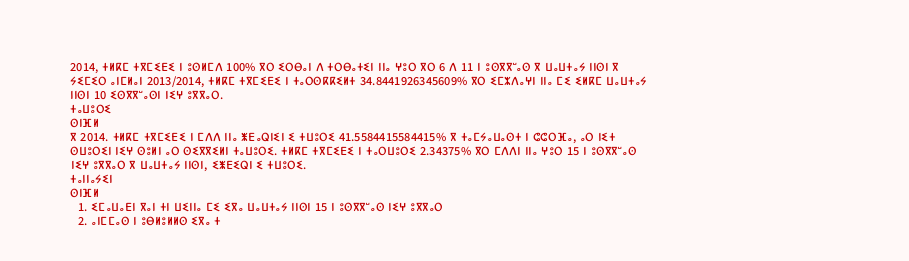2014, ⵜⵍⴽⵎ ⵜⴳⵎⵉⴹⵉ ⵏ ⵓⵙⵍⵎⴷ 100% ⴳⵔ ⵉⵔⴱⴰⵏ ⴷ ⵜⵔⴱⴰⵜⵉⵏ ⵏⵏⴰ ⵖⵓⵔ ⴳⵔ 6 ⴷ 11 ⵏ ⵓⵙⴳⴳⵯⴰⵙ ⴳ ⵡⴰⵡⵜⴰⵢ ⵏⵏⵙⵏ ⴳ ⵢⵉⵎⵉⵔ ⴰⵏⵎⵍⴰⵏ 2013/2014, ⵜⵍⴽⵎ ⵜⴳⵎⵉⴹⵉ ⵏ ⵜⴰⵔⵙⴽⴽⵉⵍⵜ 34.8441926345609% ⴳⵔ ⵉⵎⵣⴷⴰⵖⵏ ⵏⵏⴰ ⵎⵉ ⵉⵍⴽⵎ ⵡⴰⵡⵜⴰⵢ ⵏⵏⵙⵏ 10 ⵉⵙⴳⴳⵯⴰⵙⵏ ⵏⵉⵖ ⵓⴳⴳⴰⵔ.
ⵜⴰⵡⵓⵔⵉ
ⵙⵏⴼⵍ
ⴳ 2014. ⵜⵍⴽⵎ ⵜⴳⵎⵉⴹⵉ ⵏ ⵎⴷⴷ ⵏⵏⴰ ⵥⴹⴰⵕⵏⵉⵏ ⵉ ⵜⵡⵓⵔⵉ 41.5584415584415% ⴳ ⵜⴰⵎⵢⴰⵡⴰⵙⵜ ⵏ ⵛⵛⵔⴼⴰ, ⴰⵔ ⵏⵉⵜ ⵙⵡⵓⵔⵉⵏ ⵏⵉⵖ ⵙⵓⵍⵏ ⴰⵔ ⵙⵉⴳⴳⵉⵍⵏ ⵜⴰⵡⵓⵔⵉ. ⵜⵍⴽⵎ ⵜⴳⵎⵉⴹⵉ ⵏ ⵜⴰⵔⵡⵓⵔⵉ 2.34375% ⴳⵔ ⵎⴷⴷⵏ ⵏⵏⴰ ⵖⵓⵔ 15 ⵏ ⵓⵙⴳⴳⵯⴰⵙ ⵏⵉⵖ ⵓⴳⴳⴰⵔ ⴳ ⵡⴰⵡⵜⴰⵢ ⵏⵏⵙⵏ, ⵉⵥⴹⵉⵕⵏ ⵉ ⵜⵡⵓⵔⵉ.
ⵜⴰⵏⵏⴰⵢⵉⵏ
ⵙⵏⴼⵍ
  1. ⵉⵎⴰⵡⴰⴹⵏ ⴳⴰⵏ ⵜⵏ ⵡⵉⵏⵏⴰ ⵎⵉ ⵉⴳⴰ ⵡⴰⵡⵜⴰⵢ ⵏⵏⵙⵏ 15 ⵏ ⵓⵙⴳⴳⵯⴰⵙ ⵏⵉⵖ ⵓⴳⴳⴰⵔ
  2. ⴰⵏⵎⵎⴰⵙ ⵏ ⵓⴱⵍⵓⵍⵍⵙ ⵉⴳⴰ ⵜ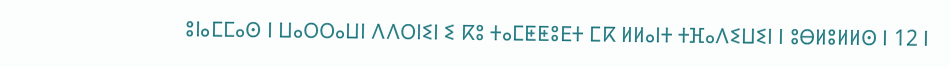ⵓⵏⴰⵎⵎⴰⵙ ⵏ ⵡⴰⵔⵔⴰⵡⵏ ⴷⴷⵔⵏⵉⵏ ⵉ ⴽⵓ ⵜⴰⵎⵟⵟⵓⴹⵜ ⵎⴽ ⵍⵍⴰⵏⵜ ⵜⴼⴰⴷⵉⵡⵉⵏ ⵏ ⵓⴱⵍⵓⵍⵍⵙ ⵏ 12 ⵏ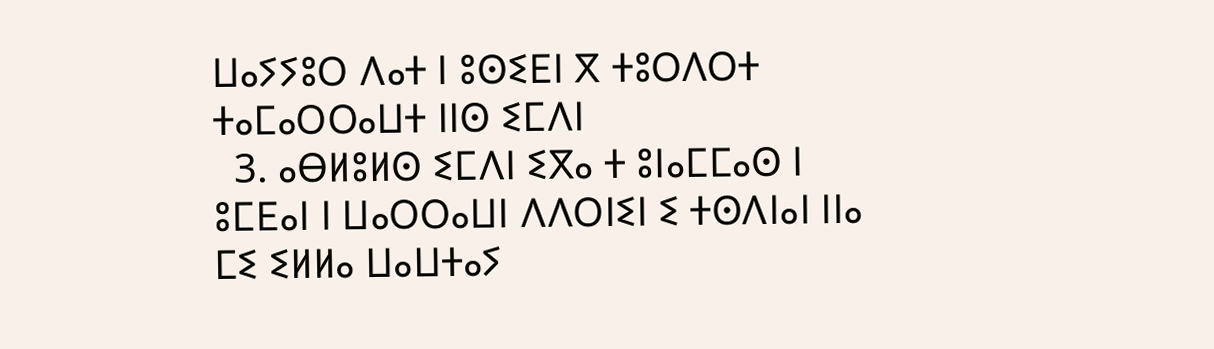ⵡⴰⵢⵢⵓⵔ ⴷⴰⵜ ⵏ ⵓⵙⵉⴹⵏ ⴳ ⵜⵓⵔⴷⵔⵜ ⵜⴰⵎⴰⵔⵔⴰⵡⵜ ⵏⵏⵙ ⵉⵎⴷⵏ
  3. ⴰⴱⵍⵓⵍⵙ ⵉⵎⴷⵏ ⵉⴳⴰ ⵜ ⵓⵏⴰⵎⵎⴰⵙ ⵏ ⵓⵎⴹⴰⵏ ⵏ ⵡⴰⵔⵔⴰⵡⵏ ⴷⴷⵔⵏⵉⵏ ⵉ ⵜⵙⴷⵏⴰⵏ ⵏⵏⴰ ⵎⵉ ⵉⵍⵍⴰ ⵡⴰⵡⵜⴰⵢ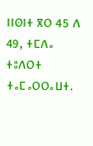ⵏⵏⵙⵏⵜ ⴳⵔ 45 ⴷ 49, ⵜⵎⴷⴰ ⵜⵓⴷⵔⵜ ⵜⴰⵎⴰⵔⵔⴰⵡⵜ.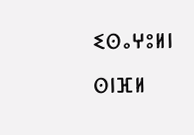ⵉⵙⴰⵖⵓⵍⵏ
ⵙⵏⴼⵍ